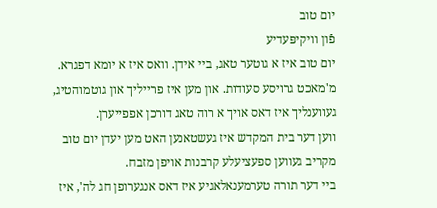יום טוב
פֿון װיקיפּעדיע
יום טוב איז א גוטער טאג, ביי אידן. וואס איז א יומא דפגרא. מ'מאכט גרויסע סעודות. און מען איז פרייליך און גוטמוהטיג, געווענליך איז דאס אויך א רוה טאג דורכן אפפייערן.
ווען דער בית המקדש איז געשטאנען האט מען יעדן יום טוב מקריב געווען ספעציעלע קרבנות אויפן מזבח.
ביי דער תורה טערמענאלאגיע איז דאס אנגערופן חג לה', איז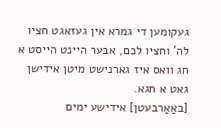געקומען די גמרא אין געזאגט חציו לה' וחציו לכם, אבער היינט הייסט א חג וואס איז גארנישט מיטן אידישן גאט א חגא.
[באַאַרבעטן] אידישע ימים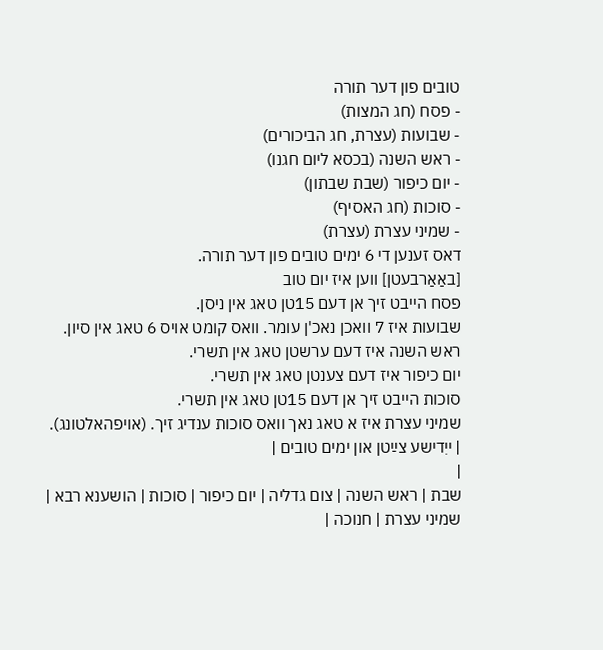טובים פון דער תורה
- פסח (חג המצות)
- שבועות (עצרת, חג הביכורים)
- ראש השנה (בכסא ליום חגנו)
- יום כיפור (שבת שבתון)
- סוכות (חג האסיף)
- שמיני עצרת (עצרת)
דאס זענען די 6 ימים טובים פון דער תורה.
[באַאַרבעטן] ווען איז יום טוב
פסח הייבט זיך אן דעם 15טן טאג אין ניסן.
שבועות איז 7 וואכן נאכ'ן עומר. וואס קומט אויס 6 טאג אין סיון.
ראש השנה איז דעם ערשטן טאג אין תשרי.
יום כיפור איז דעם צענטן טאג אין תשרי.
סוכות הייבט זיך אן דעם 15טן טאג אין תשרי.
שמיני עצרת איז א טאג נאך וואס סוכות ענדיג זיך. (אויפהאלטונג).
| ייִדישע צײַטן און ימים טובים |
|
שבת | ראש השנה | צום גדליה | יום כיפור | סוכות | הושענא רבא | שמיני עצרת | חנוכה |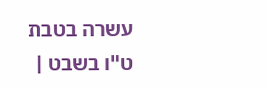עשרה בטבת ט"ו בשבט |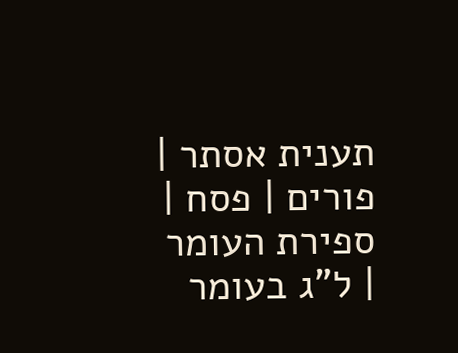תענית אסתר | פורים | פסח | ספירת העומר | ל"ג בעומר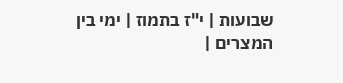שבועות | י"ז בתמוז | ימי בין המצרים |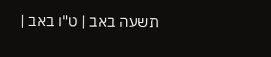תשעה באב | ט"ו באב |